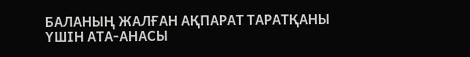БАЛАНЫҢ ЖАЛҒАН АҚПАРАТ ТАРАТҚАНЫ ҮШІН АТА-АНАСЫ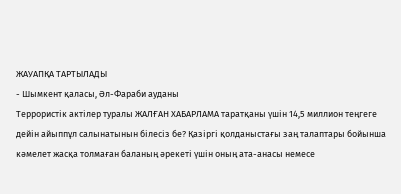ЖАУАПҚА ТАРТЫЛАДЫ
- Шымкент қаласы, Әл-Фараби ауданы
Террористік актілер туралы ЖАЛҒАН ХАБАРЛАМА таратқаны үшін 14,5 миллион теңгеге дейін айыппұл салынатынын білесіз бе? Қазіргі қолданыстағы заң талаптары бойынша кәмелет жасқа толмаған баланың әрекеті үшін оның ата-анасы немесе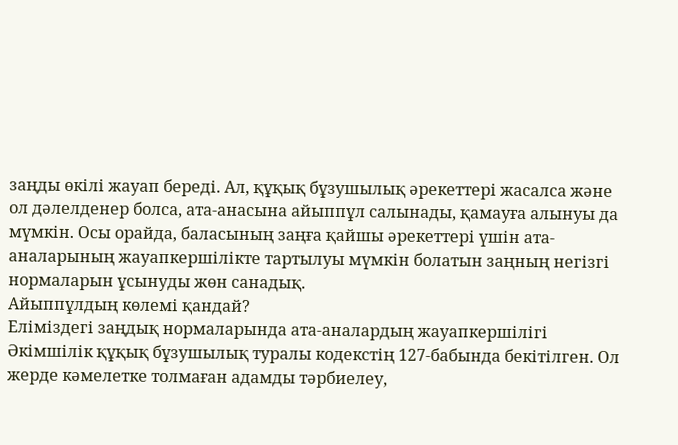заңды өкілі жауап береді. Ал, құқық бұзушылық әрекеттері жасалса және ол дәлелденер болса, ата-анасына айыппұл салынады, қамауға алынуы да мүмкін. Осы орайда, баласының заңға қайшы әрекеттері үшін ата-аналарының жауапкершілікте тартылуы мүмкін болатын заңның негізгі нормаларын ұсынуды жөн санадық.
Айыппұлдың көлемі қандай?
Еліміздегі заңдық нормаларында ата-аналардың жауапкершілігі Әкімшілік құқық бұзушылық туралы кодекстің 127-бабында бекітілген. Ол жерде кәмелетке толмаған адамды тәрбиелеу,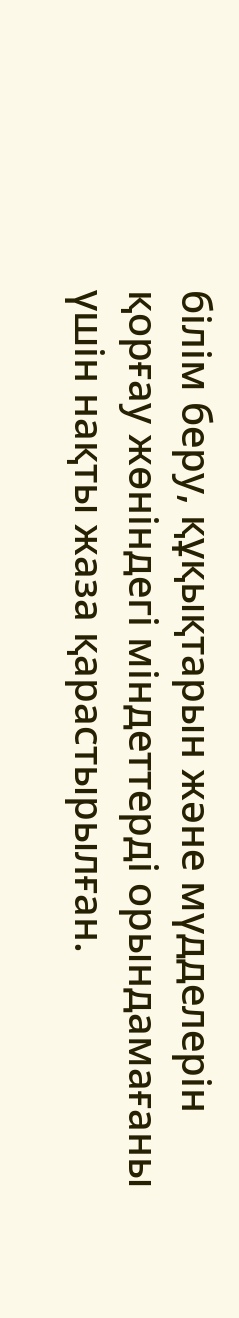білім беру, құқықтарын және мүдделерін қорғау жөніндегі міндеттерді орындамағаны үшін нақты жаза қарастырылған.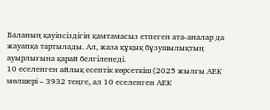Баланың қауіпсіздігін қамтамасыз етпеген ата-аналар да жауапқа тартылады. Ал, жаза құқық бұзушылықтың ауырлығына қарай белгіленеді.
10 еселенген айлық есептік көрсеткіш (2025 жылғы АЕК мөлшері – 3932 теңге, ал 10 еселенген АЕК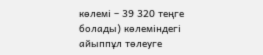көлемі – 39 320 теңге болады) көлеміндегі айыппұл төлеуге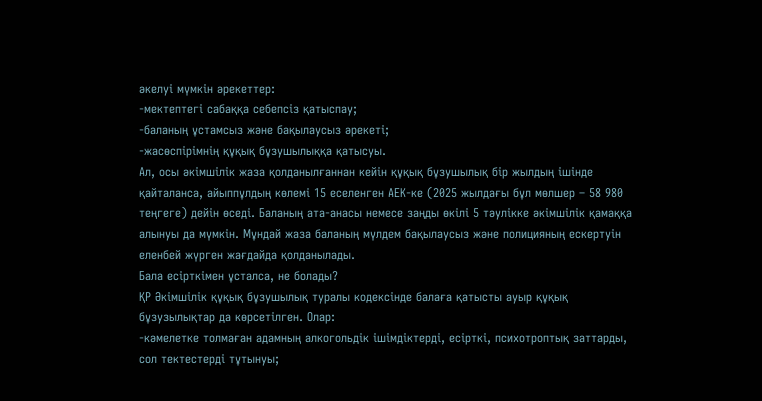әкелуі мүмкін әрекеттер:
-мектептегі сабаққа себепсіз қатыспау;
-баланың ұстамсыз және бақылаусыз әрекеті;
-жасөспірімнің құқық бұзушылыққа қатысуы.
Ал, осы әкімшілік жаза қолданылғаннан кейін құқық бұзушылық бір жылдың ішінде қайталанса, айыппұлдың көлемі 15 еселенген АЕК-ке (2025 жылдағы бұл мөлшер – 58 980 теңгеге) дейін өседі. Баланың ата-анасы немесе заңды өкілі 5 тәулікке әкімшілік қамаққа алынуы да мүмкін. Мұндай жаза баланың мүлдем бақылаусыз және полицияның ескертуін еленбей жүрген жағдайда қолданылады.
Бала есірткімен ұсталса, не болады?
ҚР Әкімшілік құқық бұзушылық туралы кодексінде балаға қатысты ауыр құқық бұзузылықтар да көрсетілген. Олар:
-кәмелетке толмаған адамның алкогольдік ішімдіктерді, есірткі, психотроптық заттарды, сол тектестерді тұтынуы;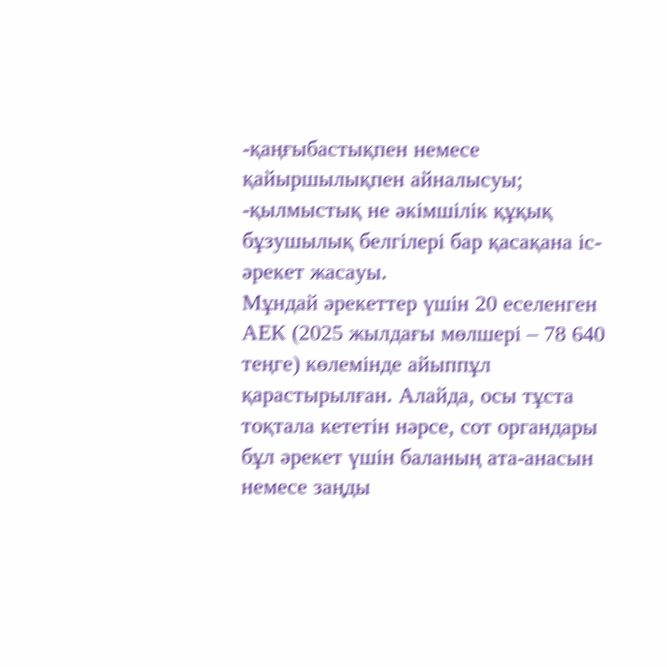-қаңғыбастықпен немесе қайыршылықпен айналысуы;
-қылмыстық не әкімшілік құқық бұзушылық белгілері бар қасақана іс-әрекет жасауы.
Мұндай әрекеттер үшін 20 еселенген АЕК (2025 жылдағы мөлшері – 78 640 теңге) көлемінде айыппұл қарастырылған. Алайда, осы тұста тоқтала кететін нәрсе, сот органдары бұл әрекет үшін баланың ата-анасын немесе заңды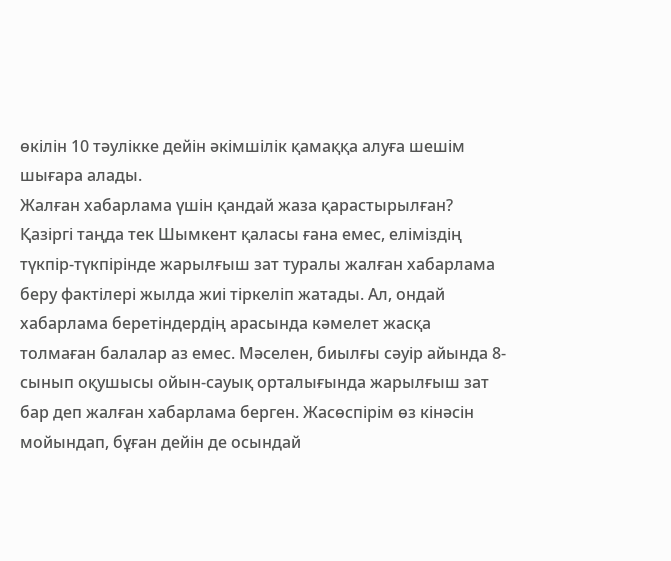өкілін 10 тәулікке дейін әкімшілік қамаққа алуға шешім шығара алады.
Жалған хабарлама үшін қандай жаза қарастырылған?
Қазіргі таңда тек Шымкент қаласы ғана емес, еліміздің түкпір-түкпірінде жарылғыш зат туралы жалған хабарлама беру фактілері жылда жиі тіркеліп жатады. Ал, ондай хабарлама беретіндердің арасында кәмелет жасқа толмаған балалар аз емес. Мәселен, биылғы сәуір айында 8-сынып оқушысы ойын-сауық орталығында жарылғыш зат бар деп жалған хабарлама берген. Жасөспірім өз кінәсін мойындап, бұған дейін де осындай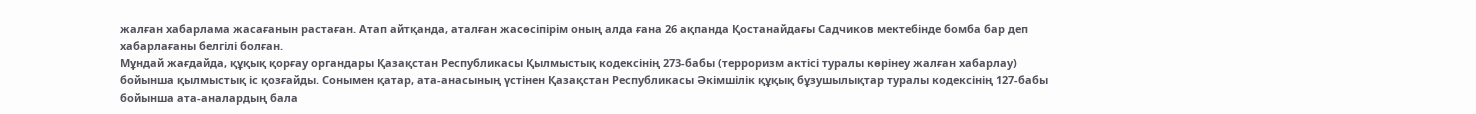жалған хабарлама жасағанын растаған. Атап айтқанда, аталған жасөсіпірім оның алда ғана 26 ақпанда Қостанайдағы Садчиков мектебінде бомба бар деп хабарлағаны белгілі болған.
Мұндай жағдайда, құқық қорғау органдары Қазақстан Республикасы Қылмыстық кодексінің 273-бабы (терроризм актiсi туралы көрiнеу жалған хабарлау) бойынша қылмыстық іс қозғайды. Сонымен қатар, ата-анасының үстінен Қазақстан Республикасы Әкімшілік құқық бұзушылықтар туралы кодексінің 127-бабы бойынша ата-аналардың бала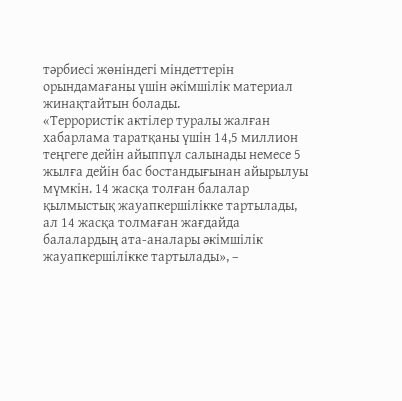тәрбиесі жөніндегі міндеттерін орындамағаны үшін әкімшілік материал жинақтайтын болады.
«Террористік актілер туралы жалған хабарлама таратқаны үшін 14,5 миллион теңгеге дейін айыппұл салынады немесе 5 жылға дейін бас бостандығынан айырылуы мүмкін. 14 жасқа толған балалар қылмыстық жауапкершілікке тартылады, ал 14 жасқа толмаған жағдайда балалардың ата-аналары әкімшілік жауапкершілікке тартылады», –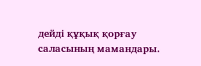дейді құқық қорғау саласының мамандары.